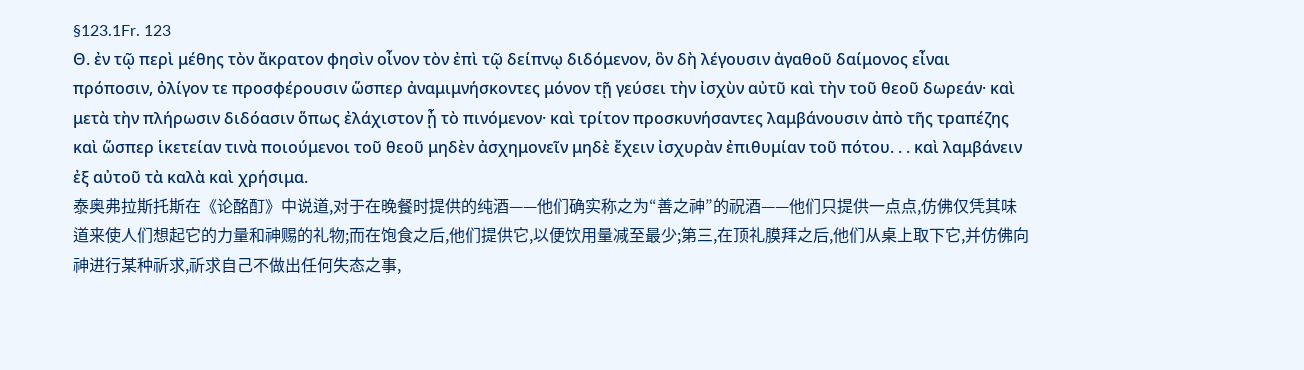§123.1Fr. 123
Θ. ἐν τῷ περὶ μέθης τὸν ἄκρατον φησὶν οἶνον τὸν ἐπὶ τῷ δείπνῳ διδόμενον, ὃν δὴ λέγουσιν ἀγαθοῦ δαίμονος εἶναι πρόποσιν, ὀλίγον τε προσφέρουσιν ὥσπερ ἀναμιμνήσκοντες μόνον τῇ γεύσει τὴν ἰσχὺν αὐτῦ καὶ τὴν τοῦ θεοῦ δωρεάν· καὶ μετὰ τὴν πλήρωσιν διδόασιν ὅπως ἐλάχιστον ᾖ τὸ πινόμενον· καὶ τρίτον προσκυνήσαντες λαμβάνουσιν ἀπὸ τῆς τραπέζης καὶ ὥσπερ ἱκετείαν τινὰ ποιούμενοι τοῦ θεοῦ μηδὲν ἀσχημονεῖν μηδὲ ἔχειν ἰσχυρὰν ἐπιθυμίαν τοῦ πότου. . . καὶ λαμβάνειν ἐξ αὐτοῦ τὰ καλὰ καὶ χρήσιμα.
泰奥弗拉斯托斯在《论酩酊》中说道,对于在晚餐时提供的纯酒——他们确实称之为“善之神”的祝酒——他们只提供一点点,仿佛仅凭其味道来使人们想起它的力量和神赐的礼物;而在饱食之后,他们提供它,以便饮用量减至最少;第三,在顶礼膜拜之后,他们从桌上取下它,并仿佛向神进行某种祈求,祈求自己不做出任何失态之事,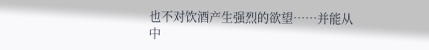也不对饮酒产生强烈的欲望……并能从中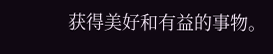获得美好和有益的事物。